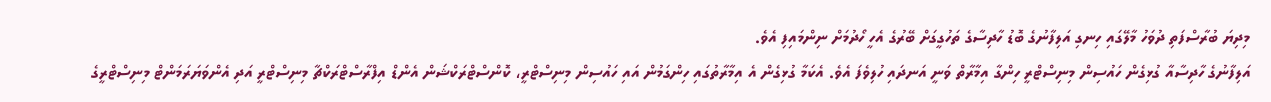މިދިޔަ ބުރާސްފަތި ދުވަހު މާލޭގައި ހިނގި އަލިފާނުގެ ބޮޑު ހާދިސާގެ ތަހުގީގަށް ބޭރުގެ އެހީ ހޯދުމަށް ނިންމައިފި އެވެ.
އަލިފާނުގެ ހާދިސާއާ ގުޅިގެން ހައުސިން މިނިސްޓްރީ ހިންގާ އިމާރާތް ވަނީ އަނދައި ހުލިވެފަ އެވެ. އެކަމާ ގުޅިގެން އެ އިމާރާތުގައި ހިންގަމުން އައި ހައުސިން މިނިސްޓްރީ، ކޮންސްޓްރަކްޝަން އެންޑް އިފްރާސްޓްރަކްޗާ މިނިސްޓްރީ އަދި އެންވަޔަރަމަންޓް މިނިސްޓްރީގެ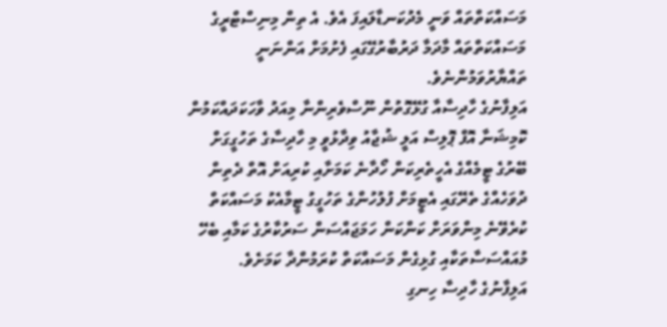މަސައްކަތްތައް ވަނީ މެދުކަނޑާލައިފަ އެވެ. އެ ތިން މިނިސްޓްރީގެ މަސައްކަތްތައް މާދަމާ ދަރުބާރުގޭގައި ފެށުމަށް އަންނަނީ ތައްޔާރުވަމުންނެވެ.
އަލިފާނުގެ ހާދިސާއާ ގުޅޭގޮތުން ނޫސްވެރިންނާ މިއަދު ވާހަކަދައްކަމުން ކޮމިޝަނާ އޮފް ޕޮލިސް އަލީ ޝުޖާއު ވިދާޅުވީ މި ހާދިސާގެ ތަހުގީގަށް ބޭރުގެ ޓީމެއްގެ އެހީތެރިކަން ހޯދާނެ ކަމަށާއި ކުރިއަށް އޮތް ދެތިން ދުވަހެއްގެ ތެރޭގައި އެޓީމަށް ފުލުހުންގެ ތަހުގީގު ޓީމާއެކު މަސައްކަތް ކުރެވޭނެ މިންވަރަށް ކަންކަން ހަމަޖައްސަން ސަރުކާރުގެ ކަމާއި ބެހޭ މުއައްސަސާތަކާއި ގުޅިގެން މަސައްކަތް ކުރަމުންދާ ކަމަށެވެ.
އަލިފާނުގެ ހާދިސާ ހިނގި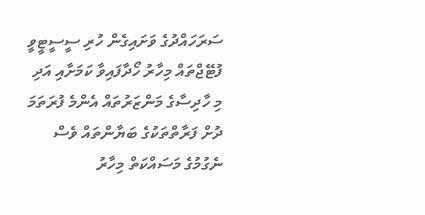ސަރަހައްދުގެ ވަށައިގެން ހުރި ސީސީޓީވީ ފުޓޭޖްތައް މިހާރު ހޯދާފައިވާ ކަމަށާއި އަދި މި ހާދިސާގެ މަންޒަރުތައް އެންމެ ފުރަތަމަ ދުށް ފަރާތްތަކުގެ ބަޔާންތައް ވެސް ނެގުމުގެ މަސައްކަތް މިހާރު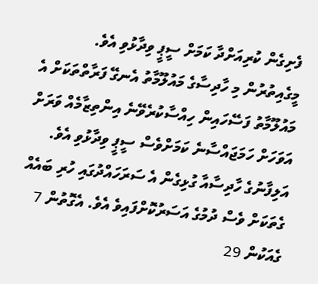ފެށިގެން ކުރިއަށްދާ ކަމަށް ސީޕީ ވިދާޅުވި އެވެ.
މީގެއިތުރުން މި ހާދިސާގެ މައުލޫމާތު އެނގޭ ފަރާތްތަކަށް އެ މައުލޫމާތު ފަސޭހައިން ހިއްސާކުރެވޭނެ އިންތިޒާމެއް ވަރަށް އަވަހަށް ހަމަޖައްސާނެ ކަމަށްވެސް ސީޕީ ވިދާޅުވި އެވެ.
އަލިފާނުގެ ހާދިސާއާ ގުޅިގެން އެ ސަރަހައްދުގައި ހުރި ބައެއް ގެތަކަށް ވެސް ދުމުގެ އަސަރުކޮށްފައިވެ އެވެ. އެގޮތުން 7 ގެއަކުން 29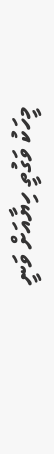މީހަކު ވަގުތީ ހިޔާއަށް ވަނީ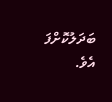ބަދަލުކޮށްފަ އެވެ.